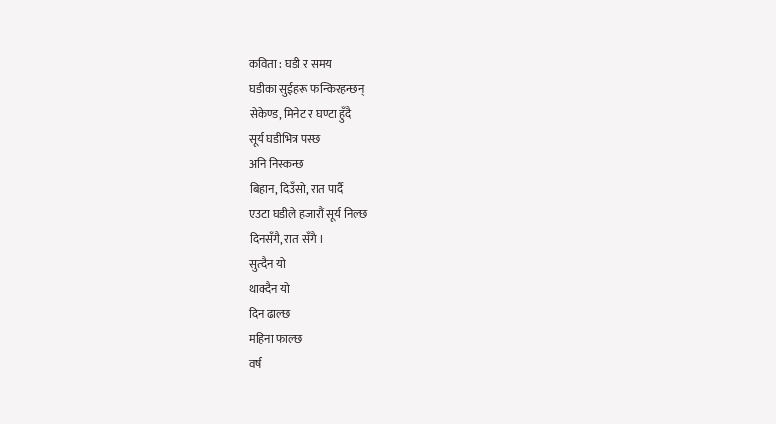कविता : घडी र समय
घडीका सुईहरू फन्किरहन्छन्
सेकेण्ड, मिनेट र घण्टा हुँदै
सूर्य घडीभित्र पस्छ
अनि निस्कन्छ
बिहान, दिउँसो, रात पार्दै
एउटा घडीले हजारौं सूर्य निल्छ
दिनसँगै, रात सँगै ।
सुत्दैन यो
थाक्दैन यो
दिन ढाल्छ
महिना फाल्छ
वर्ष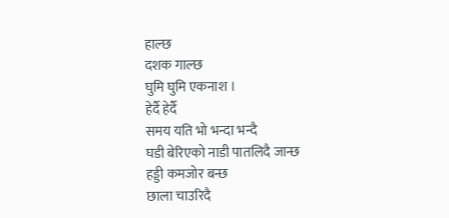हाल्छ
दशक गाल्छ
घुमि घुमि एकनाश ।
हेर्दै हेर्दै
समय यति भो भन्दा भन्दै
घडी बेरिएको नाडी पातलिदै जान्छ
हड्डी कमजोर बन्छ
छाला चाउरिदै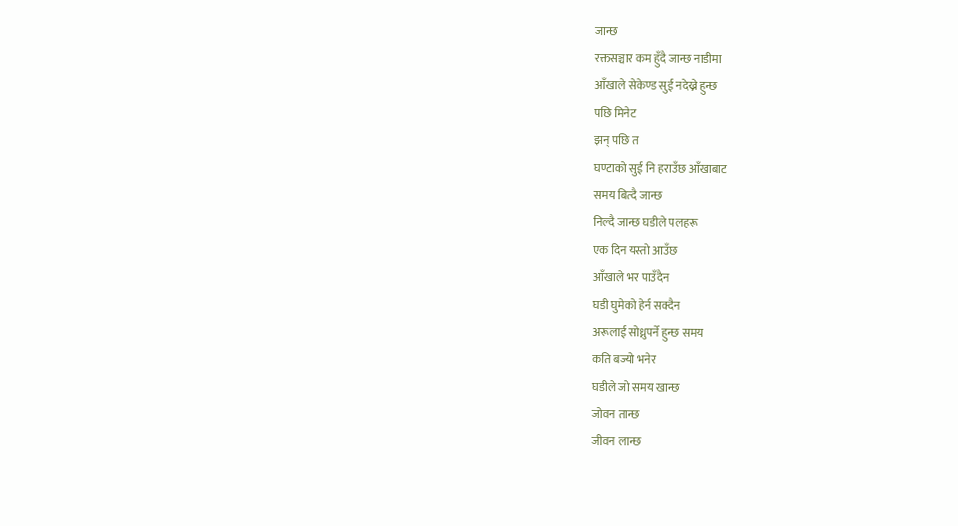जान्छ
रक्तसञ्चार कम हुँदै जान्छ नाडीमा
आँखाले सेकेण्ड सुई नदेख्ने हुन्छ
पछि मिनेट
झन् पछि त
घण्टाको सुई नि हराउँछ आँखाबाट
समय बित्दै जान्छ
निल्दै जान्छ घडीले पलहरू
एक दिन यस्तो आउँछ
आँखाले भर पाउँदैन
घडी घुमेको हेर्न सक्दैन
अरूलाई सोध्नुपर्ने हुन्छ समय
कति बज्यो भनेर
घडीले जो समय खान्छ
जोवन तान्छ
जीवन लान्छ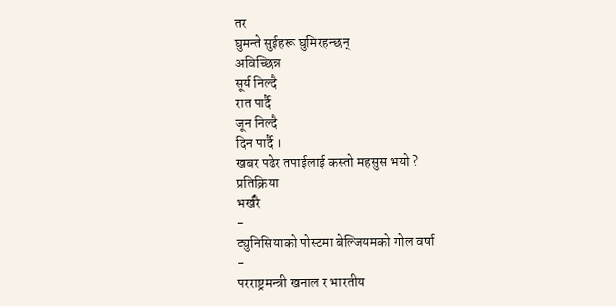तर
घुमन्ते सुईहरू घुमिरहन्छन्
अविच्छिन्न
सूर्य निल्दै
रात पार्दै
जून निल्दै
दिन पार्दै ।
खबर पढेर तपाईलाई कस्तो महसुस भयो ?
प्रतिक्रिया
भर्खरै
-
ट्युनिसियाको पोस्टमा बेल्जियमको गोल वर्षा
-
परराष्ट्रमन्त्री खनाल र भारतीय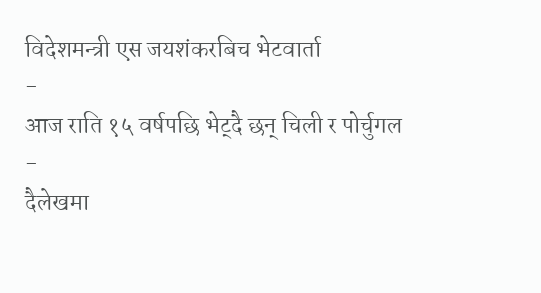विदेशमन्त्री एस जयशंकरबिच भेटवार्ता
-
आज राति १५ वर्षपछि भेट्दै छन् चिली र पोर्चुगल
-
दैलेखमा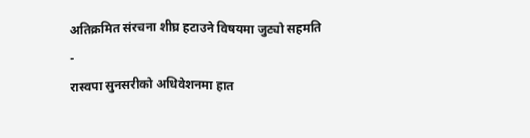अतिक्रमित संरचना शीघ्र हटाउने विषयमा जुट्यो सहमति
-
रास्वपा सुनसरीको अधिवेशनमा हात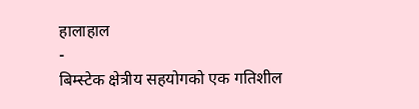हालाहाल
-
बिम्स्टेक क्षेत्रीय सहयोगको एक गतिशील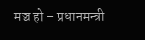मञ्च हो – प्रधानमन्त्री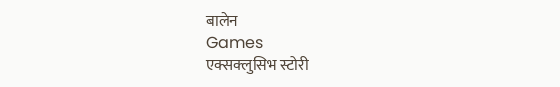बालेन
Games
एक्सक्लुसिभ स्टोरी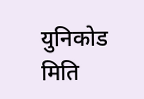युनिकोड
मिति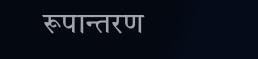रूपान्तरण